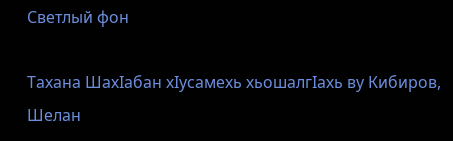Светлый фон

Тахана ШахIабан хIусамехь хьошалгIахь ву Кибиров, Шелан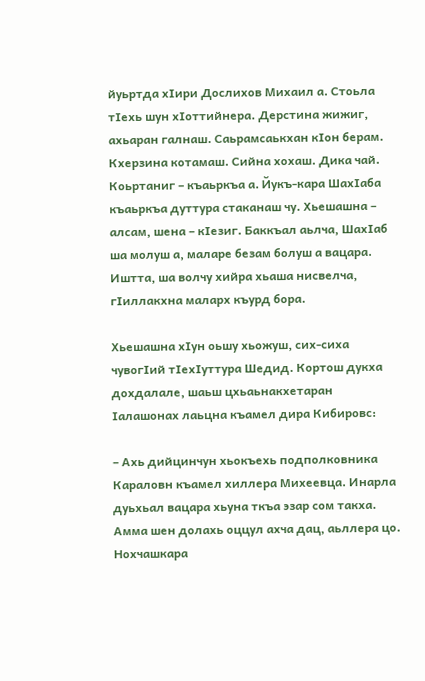йуьртда хIири Дослихов Михаил а. Стоьла тIехь шун хIоттийнера. Дерстина жижиг, ахьаран галнаш. Саьрамсаькхан кIон берам. Кхерзина котамаш. Сийна хохаш. Дика чай. Коьртаниг – къаьркъа а. Йукъ-кара ШахIаба къаьркъа дуттура стаканаш чу. Хьешашна – алсам, шена – кIезиг. Баккъал аьлча, ШахIаб ша молуш а, маларе безам болуш а вацара. Иштта, ша волчу хийра хьаша нисвелча, гIиллакхна маларх къурд бора.

Хьешашна хIун оьшу хьожуш, сих-сиха чувогIий тIехIуттура Шедид. Кортош дукха дохдалале, шаьш цхьаьнакхетаран Iалашонах лаьцна къамел дира Кибировс:

– Ахь дийцинчун хьокъехь подполковника Караловн къамел хиллера Михеевца. Инарла дуьхьал вацара хьуна ткъа эзар сом такха. Амма шен долахь оццул ахча дац, аьллера цо. Нохчашкара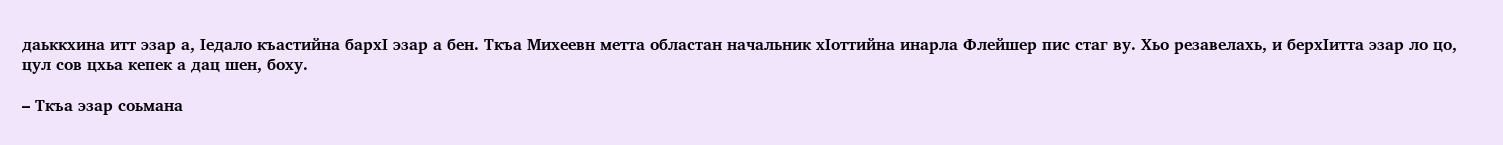даьккхина итт эзар а, Iедало къастийна бархI эзар а бен. Ткъа Михеевн метта областан начальник хIоттийна инарла Флейшер пис стаг ву. Хьо резавелахь, и берхIитта эзар ло цо, цул сов цхьа кепек а дац шен, боху.

– Ткъа эзар соьмана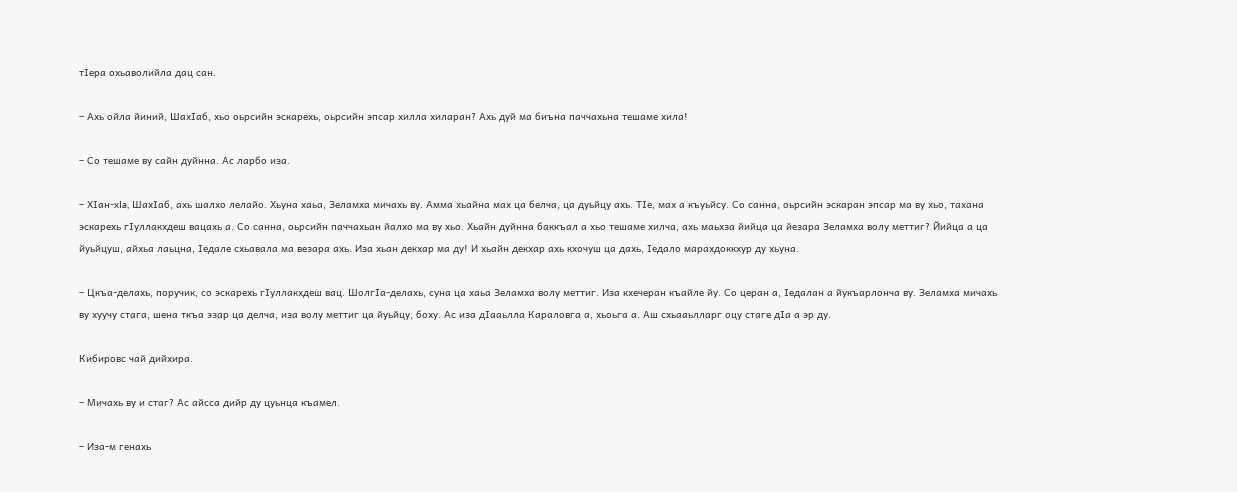тIера охьаволийла дац сан.

– Ахь ойла йиний, ШахIаб, хьо оьрсийн эскарехь, оьрсийн эпсар хилла хиларан? Ахь дуй ма биъна паччахьна тешаме хила!

– Со тешаме ву сайн дуйнна. Ас ларбо иза.

– ХIан-xIa, ШахIаб, ахь шалхо лелайо. Хьуна хаьа, Зеламха мичахь ву. Амма хьайна мах ца белча, ца дуьйцу ахь. TIе, мах а къуьйсу. Со санна, оьрсийн эскаран эпсар ма ву хьо, тахана эскарехь гIуллакхдеш вацахь а. Со санна, оьрсийн паччахьан йалхо ма ву хьо. Хьайн дуйнна баккъал а хьо тешаме хилча, ахь маьхза йийца ца йезара Зеламха волу меттиг? Йийца а ца йуьйцуш, айхьа лаьцна, Iедале схьавала ма везара ахь. Иза хьан декхар ма ду! И хьайн декхар ахь кхочуш ца дахь, Iедало марахдоккхур ду хьуна.

– Цкъа-делахь, поручик, со эскарехь гIуллакхдеш вац. ШолгIа-делахь, суна ца хаьа Зеламха волу меттиг. Иза кхечеран къайле йу. Со церан а, Iедалан а йукъарлонча ву. Зеламха мичахь ву хуучу стага, шена ткъа эзар ца делча, иза волу меттиг ца йуьйцу, боху. Ас иза дIааьлла Караловга а, хьоьга а. Аш схьааьлларг оцу стаге дIa а эр ду.

Кибировс чай дийхира.

– Мичахь ву и стаг? Ас айсса дийр ду цуьнца къамел.

– Иза-м генахь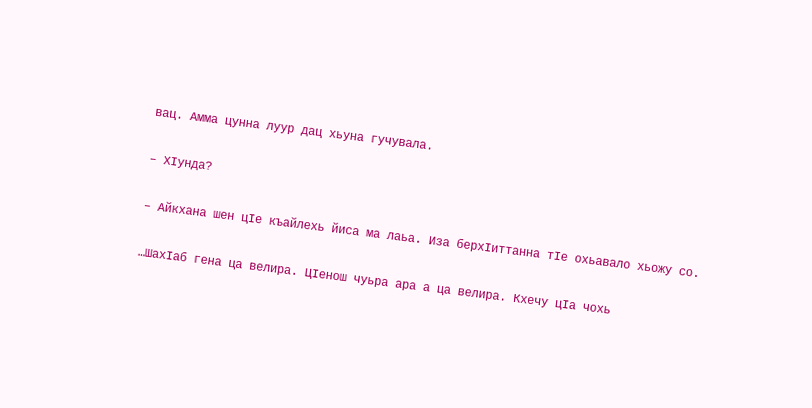вац. Амма цунна луур дац хьуна гучувала.

– ХIунда?

– Айкхана шен цIе къайлехь йиса ма лаьа. Иза берхIиттанна тIе охьавало хьожу со.

…ШахIаб гена ца велира. ЦIенош чуьра ара а ца велира. Кхечу цIа чохь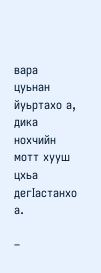вара цуьнан йуьртахо а, дика нохчийн мотт хууш цхьа дегIастанхо а.

–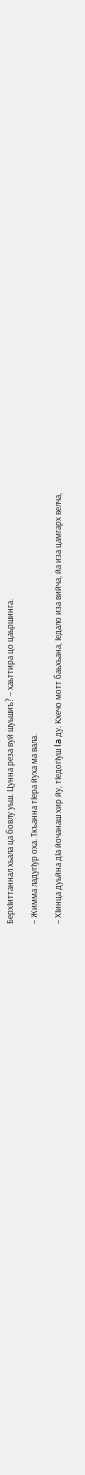БерхIиттаннал хьала ца бовлу уьш. Цунна реза вуй шуьшиъ? – хаьттира цо цаьршинга.

– Жимма ладугIур оха. Ткъанна тIера йуха ма вала.

– ХIинца дуьйна дIа йочанаш хир йу, тIедогIуш Ia ду. Кхечо мотт баьхьана, Iедало иза вийча, йа иза цамгарх велча,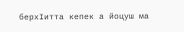берхIитта кепек а йоцуш ма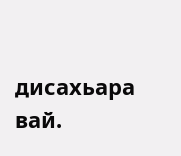дисахьара вай.